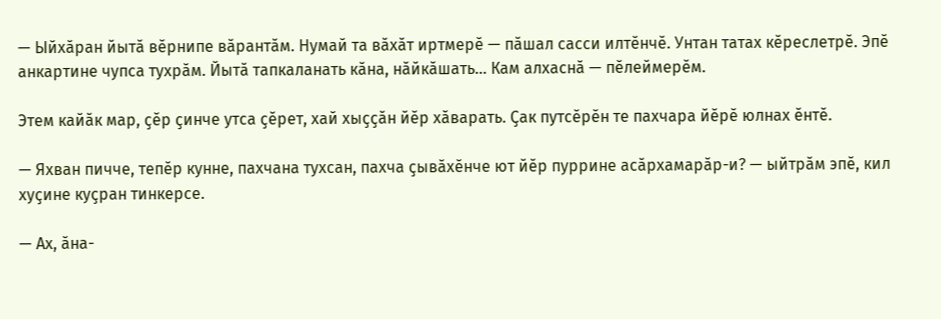— Ыйхӑран йытӑ вӗрнипе вӑрантӑм. Нумай та вӑхӑт иртмерӗ — пӑшал сасси илтӗнчӗ. Унтан татах кӗреслетрӗ. Эпӗ анкартине чупса тухрӑм. Йытӑ тапкаланать кӑна, нӑйкӑшать… Кам алхаснӑ — пӗлеймерӗм.

Этем кайӑк мар, ҫӗр ҫинче утса ҫӗрет, хай хыҫҫӑн йӗр хӑварать. Ҫак путсӗрӗн те пахчара йӗрӗ юлнах ӗнтӗ.

— Яхван пичче, тепӗр кунне, пахчана тухсан, пахча ҫывӑхӗнче ют йӗр пуррине асӑрхамарӑр-и? — ыйтрӑм эпӗ, кил хуҫине куҫран тинкерсе.

— Ах, ӑна-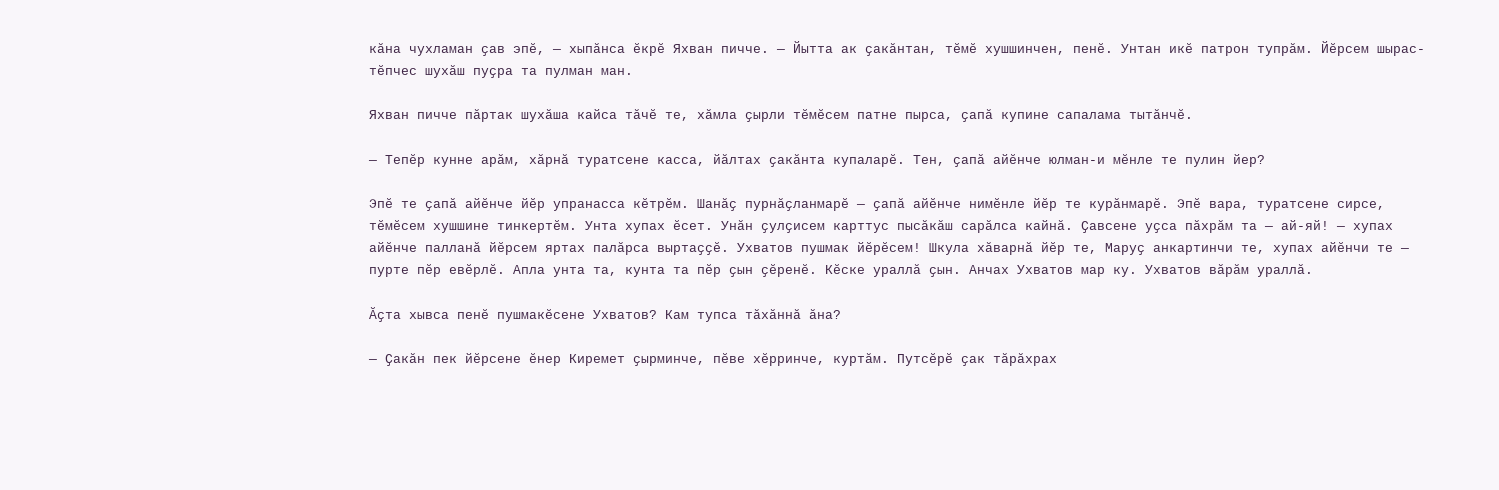кӑна чухламан ҫав эпӗ, ― хыпӑнса ӗкрӗ Яхван пичче. ― Йытта ак ҫакӑнтан, тӗмӗ хушшинчен, пенӗ. Унтан икӗ патрон тупрӑм. Йӗрсем шырас-тӗпчес шухӑш пуҫра та пулман ман.

Яхван пичче пӑртак шухӑша кайса тӑчӗ те, хӑмла ҫырли тӗмӗсем патне пырса, ҫапӑ купине сапалама тытӑнчӗ.

— Тепӗр кунне арӑм, хӑрнӑ туратсене касса, йӑлтах ҫакӑнта купаларӗ. Тен, ҫапӑ айӗнче юлман-и мӗнле те пулин йер?

Эпӗ те ҫапӑ айӗнче йӗр упранасса кӗтрӗм. Шанӑҫ пурнӑҫланмарӗ — ҫапӑ айӗнче нимӗнле йӗр те курӑнмарӗ. Эпӗ вара, туратсене сирсе, тӗмӗсем хушшине тинкертӗм. Унта хупах ӗсет. Унӑн ҫулҫисем карттус пысӑкӑш сарӑлса кайнӑ. Ҫавсене уҫса пӑхрӑм та — ай-яй! — хупах айӗнче палланӑ йӗрсем яртах палӑрса выртаҫҫӗ. Ухватов пушмак йӗрӗсем! Шкула хӑварнӑ йӗр те, Маруҫ анкартинчи те, хупах айӗнчи те — пурте пӗр евӗрлӗ. Апла унта та, кунта та пӗр ҫын ҫӗренӗ. Кӗске ураллӑ ҫын. Анчах Ухватов мар ку. Ухватов вӑрӑм ураллӑ.

Ӑҫта хывса пенӗ пушмакӗсене Ухватов? Кам тупса тӑхӑннӑ ӑна?

— Ҫакӑн пек йӗрсене ӗнер Киремет ҫырминче, пӗве хӗрринче, куртӑм. Путсӗрӗ ҫак тӑрӑхрах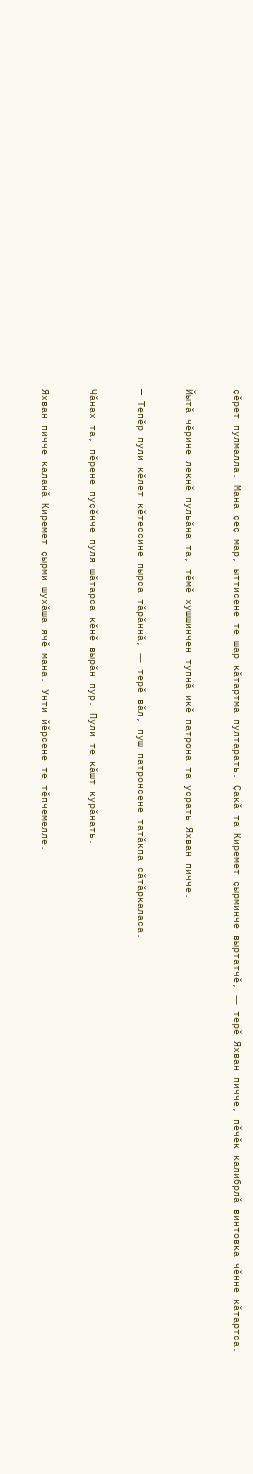ҫӗрет пулмалла. Мана ҫеҫ мар, ыттисене те шар кӑтартма пултарать. Ҫакӑ та Киремет ҫырминче выртатчӗ, ― терӗ Яхван пичче, пӗчӗк калибрлӑ винтовка чӗнне кӑтартса.

Йытӑ чӗрине лекнӗ пульӑна та, тӗмӗ хушшинчен тупнӑ икӗ патрона та усрать Яхван пичче.

— Тепӗр пули кӗлет кӗтессине пырса тӑрӑннӑ, ― терӗ вӑл, пуш патронсене татӑкпа сӑтӑркаласа.

Чӑнах та, пӗрене пуҫӗнче пуля шӑтарса кӗнӗ вырӑн пур. Пули те кӑшт курӑнать.

Яхван пичче каланӑ Киремет ҫырми шухӑша ячӗ мана. Унти йӗрсене те тӗпчемелле.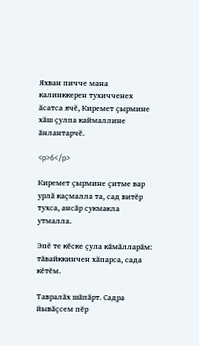Яхван пичче мана калинккерен тухичченех ӑсатса ячӗ, Киремет ҫырмине хӑш ҫулпа каймаллине ӑнлантарчӗ.

<p>6</p>

Киремет ҫырмине ҫитме вар урлӑ каҫмалла та, сад витӗр тухса, ансӑр сукмакла утмалла.

Эпӗ те кӗске ҫула кӑмӑлларӑм: тӑвайккинчен хӑпарса, сада кӗтӗм.

Тавралӑх шӑпӑрт. Садра йывӑҫсем пӗр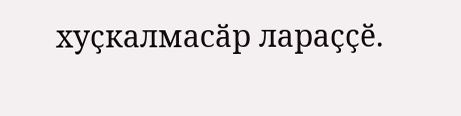хуҫкалмасӑр лараҫҫӗ.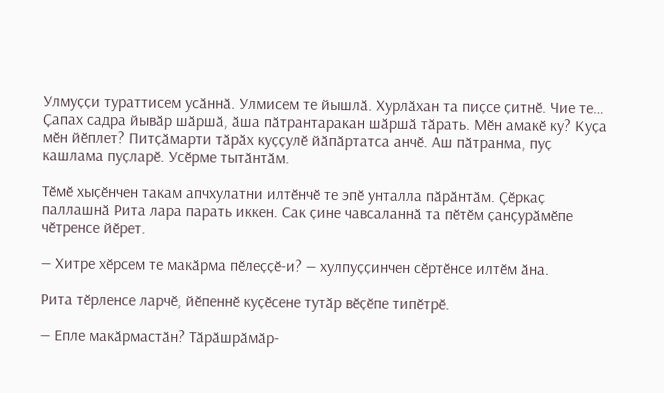Улмуҫҫи тураттисем усӑннӑ. Улмисем те йышлӑ. Хурлӑхан та пиҫсе ҫитнӗ. Чие те… Ҫапах садра йывӑр шӑршӑ, ӑша пӑтрантаракан шӑршӑ тӑрать. Мӗн амакӗ ку? Куҫа мӗн йӗплет? Питҫӑмарти тӑрӑх куҫҫулӗ йӑпӑртатса анчӗ. Аш пӑтранма, пуҫ кашлама пуҫларӗ. Усӗрме тытӑнтӑм.

Тӗмӗ хыҫӗнчен такам апчхулатни илтӗнчӗ те эпӗ унталла пӑрӑнтӑм. Ҫӗркаҫ паллашнӑ Рита лара парать иккен. Сак ҫине чавсаланнӑ та пӗтӗм ҫанҫурӑмӗпе чӗтренсе йӗрет.

— Хитре хӗрсем те макӑрма пӗлеҫҫӗ-и? — хулпуҫҫинчен сӗртӗнсе илтӗм ӑна.

Рита тӗрленсе ларчӗ, йӗпеннӗ куҫӗсене тутӑр вӗҫӗпе типӗтрӗ.

— Епле макӑрмастӑн? Тӑрӑшрӑмӑр-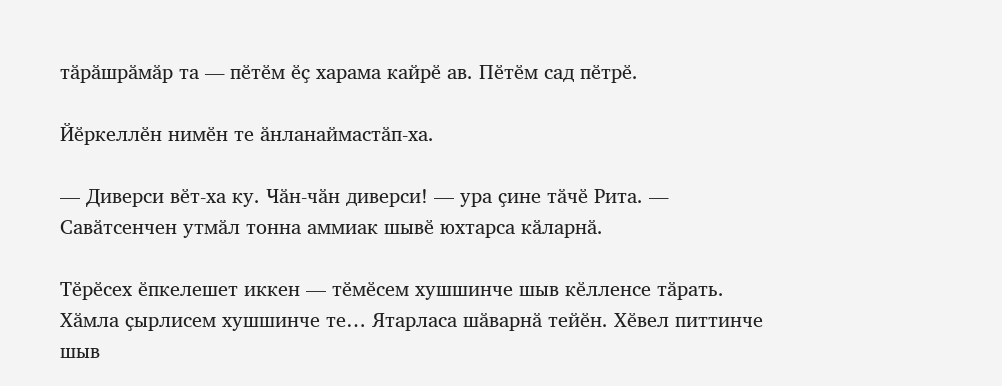тӑрӑшрӑмӑр та ― пӗтӗм ӗҫ харама кайрӗ ав. Пӗтӗм сад пӗтрӗ.

Йӗркеллӗн нимӗн те ӑнланаймастӑп-ха.

— Диверси вӗт-ха ку. Чӑн-чӑн диверси! — ура ҫине тӑчӗ Рита. ― Савӑтсенчен утмӑл тонна аммиак шывӗ юхтарса кӑларнӑ.

Тӗрӗсех ӗпкелешет иккен — тӗмӗсем хушшинче шыв кӗлленсе тӑрать. Хӑмла ҫырлисем хушшинче те… Ятарласа шӑварнӑ тейӗн. Хӗвел питтинче шыв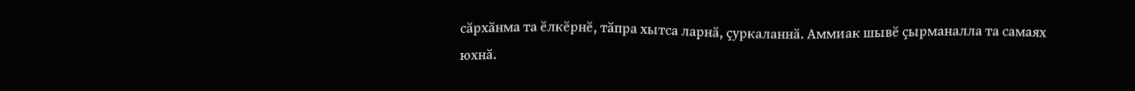сӑрхӑнма та ӗлкӗрнӗ, тӑпра хытса ларнӑ, ҫуркаланнӑ. Аммиак шывӗ ҫырманалла та самаях юхнӑ.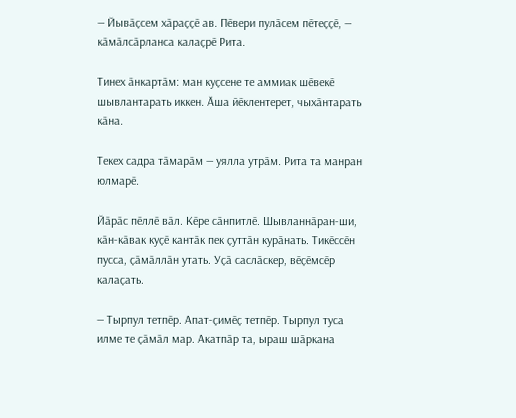— Йывӑҫсем хӑраҫҫӗ ав. Пӗвери пулӑсем пӗтеҫҫӗ, ― кӑмӑлсӑрланса калаҫрӗ Рита.

Тинех ӑнкартӑм: ман куҫсене те аммиак шӗвекӗ шывлантарать иккен. Ӑша йӗклентерет, чыхӑнтарать кӑна.

Текех садра тӑмарӑм — уялла утрӑм. Рита та манран юлмарӗ.

Йӑрӑс пӗллӗ вӑл. Кӗре сӑнпитлӗ. Шывланнӑран-ши, кӑн-кӑвак куҫӗ кантӑк пек ҫуттӑн курӑнать. Тикӗссӗн пусса, ҫӑмӑллӑн утать. Уҫӑ саслӑскер, вӗҫӗмсӗр калаҫать.

— Тырпул тетпӗр. Апат-ҫимӗҫ тетпӗр. Тырпул туса илме те ҫӑмӑл мар. Акатпӑр та, ыраш шӑркана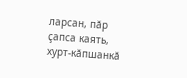ларсан, пӑр ҫапса каять, хурт-кӑпшанкӑ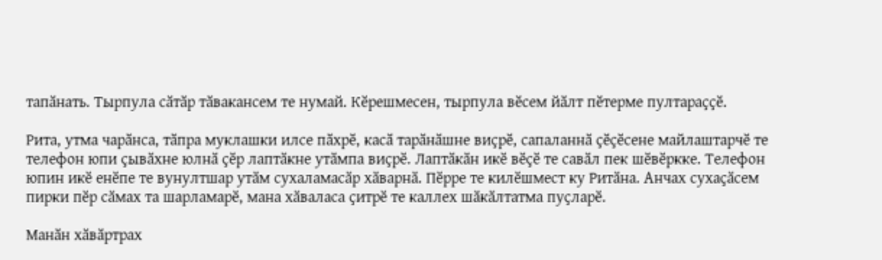тапӑнать. Тырпула сӑтӑр тӑвакансем те нумай. Кӗрешмесен, тырпула вӗсем йӑлт пӗтерме пултараҫҫӗ.

Рита, утма чарӑнса, тӑпра муклашки илсе пӑхрӗ, касӑ тарӑнӑшне виҫрӗ, сапаланнӑ ҫӗҫӗсене майлаштарчӗ те телефон юпи ҫывӑхне юлнӑ ҫӗр лаптӑкне утӑмпа виҫрӗ. Лаптӑкӑн икӗ вӗҫӗ те савӑл пек шӗвӗркке. Телефон юпин икӗ енӗпе те вунултшар утӑм сухаламасӑр хӑварнӑ. Пӗрре те килӗшмест ку Ритӑна. Анчах сухаҫӑсем пирки пӗр сӑмах та шарламарӗ, мана хӑваласа ҫитрӗ те каллех шӑкӑлтатма пуҫларӗ.

Манӑн хӑвӑртрах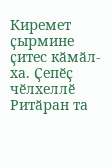Киремет ҫырмине ҫитес кӑмӑл-ха. Ҫепӗҫ чӗлхеллӗ Ритӑран та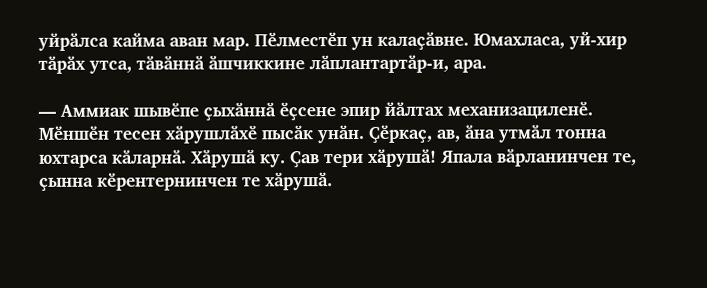уйрӑлса кайма аван мар. Пӗлместӗп ун калаҫӑвне. Юмахласа, уй-хир тӑрӑх утса, тӑвӑннӑ ӑшчиккине лӑплантартӑр-и, ара.

— Аммиак шывӗпе ҫыхӑннӑ ӗҫсене эпир йӑлтах механизациленӗ. Мӗншӗн тесен хӑрушлӑхӗ пысӑк унӑн. Ҫӗркаҫ, ав, ӑна утмӑл тонна юхтарса кӑларнӑ. Хӑрушӑ ку. Ҫав тери хӑрушӑ! Япала вӑрланинчен те, ҫынна кӗрентернинчен те хӑрушӑ.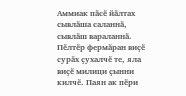Аммиак пӑсӗ йӑлтах сывлӑша саланнӑ, сывлӑш вараланнӑ. Пӗлтӗр фермӑран виҫӗ сурӑх ҫухалчӗ те, яла виҫӗ милици ҫынни килчӗ. Паян ак пӗри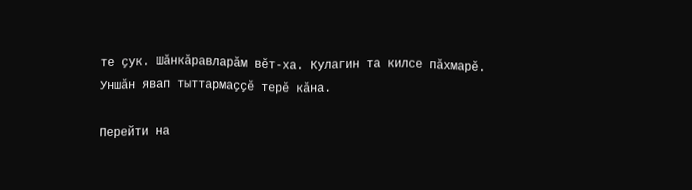те ҫук. Шӑнкӑравларӑм вӗт-ха. Кулагин та килсе пӑхмарӗ. Уншӑн явап тыттармаҫҫӗ терӗ кӑна.

Перейти на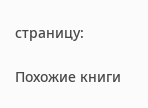страницу:

Похожие книги